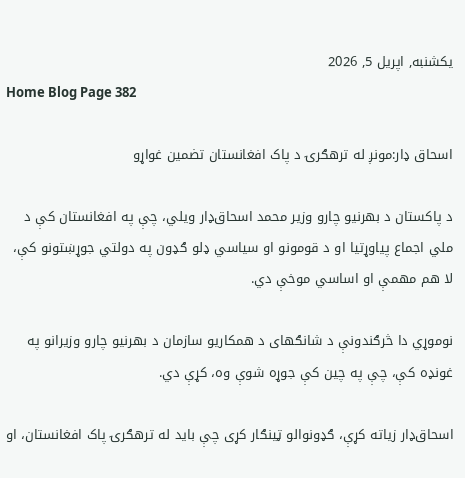یکشنبه, اپریل 5, 2026
Home Blog Page 382

اسحاق ډار:مونږ له ترهګرۍ د پاک افغانستان تضمین غواړو

د پاکستان د بهرنیو چارو وزیر محمد اسحاق‌ډار ویلي، چې په افغانستان کې د ملي اجماع پیاوړتیا او د قومونو او سیاسي ډلو ګډون په دولتي جوړښتونو کې، لا هم مهمې او اساسي موخې دي.

نوموړي دا څرګندونې د شانګهای د همکاریو سازمان د بهرنیو چارو وزیرانو په غونډه کې، چې په چین کې جوړه شوې وه، کړې دي.

اسحاق‌ډار زیاته کړې، ګډونوالو ټینګار کړی چې باید له ترهګرۍ پاک افغانستان، او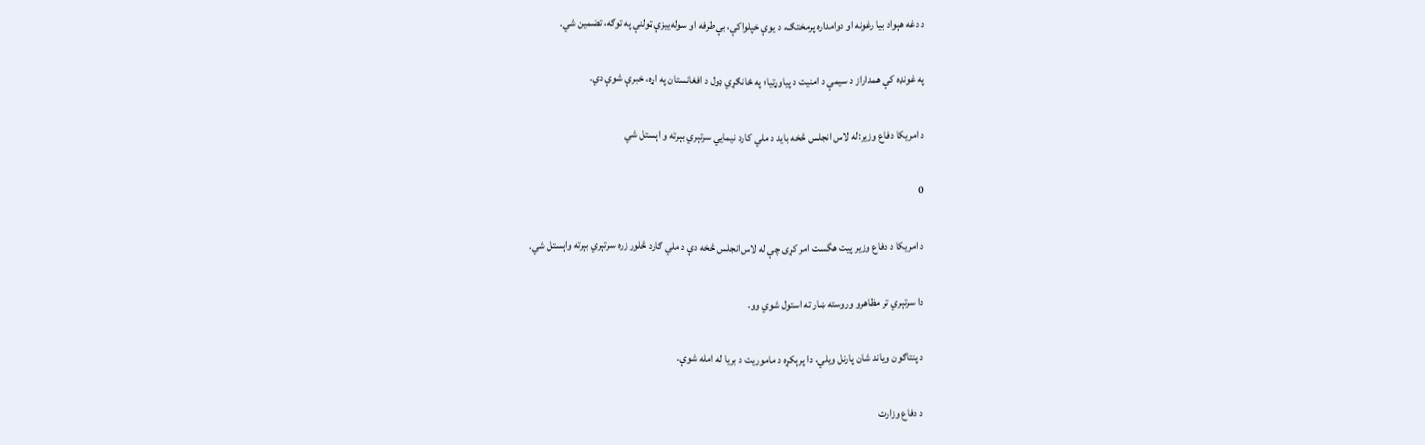د دغه هېواد بیا رغونه او دوامداره پرمختګ، د یوې خپلواکې، بې‌طرفه او سوله‌ییزې ټولنې په توګه، تضمین شي.

په غونډه کې همداراز د سیمې د امنیت د پیاوړتیا؛ په ځانګړي ډول د افغانستان په اړه، خبرې شوې دي.

د امریکا دفاع وزیر:له لاس انجلس څخه باید د ملي کارد نیمایي سرتېري بېرته و اېستل شي

0

د امریکا د دفاع وزیر پیت هگست امر کړی چې له لاس‌انجلس څخه دې د ملي ګارد څلور زره سرتېري بېرته واېستل شي.

دا سرتېري تر مظاهرو وروسته ښار ته استول شوي وو.

د پنتاګون ویاند شان پارنل ویلي، دا پرېکړه د ماموریت د بریا له امله شوې.

د دفاع وزارت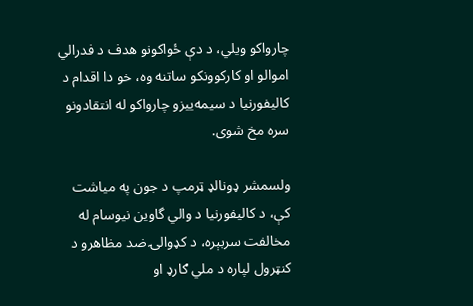چارواکو ویلي، د دې ځواکونو هدف د فدرالي اموالو او کارکوونکو ساتنه وه، خو دا اقدام د کالیفورنیا د سیمه‌ییزو چارواکو له انتقادونو سره مخ شوی.

ولسمشر ډونالډ ټرمپ د جون په میاشت کې، د کالیفورنیا د والي گاوین نیوسام له مخالفت سربېره، د کډوالۍ ضد مظاهرو د کنټرول لپاره د ملي ګارډ او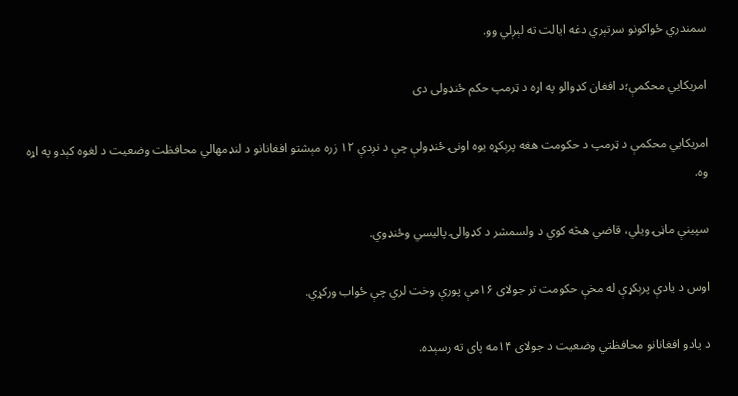سمندري ځواکونو سرتېري دغه ایالت ته لېږلي وو.

امریکایي محکمې؛د افغان کډوالو په اړه د ټرمپ حکم ځنډولی دی

امریکایي محکمې د ټرمپ د حکومت هغه پرېکړه یوه اونۍ ځنډولې چې د نږدې ۱۲ زره مېشتو افغانانو د لنډمهالي محافظت وضعیت د لغوه کېدو په اړه وه.

سپینې ماڼۍ ویلي، قاضي هڅه کوي د ولسمشر د کډوالۍ پالیسي وځنډوي.

اوس د یادې پرېکړې له مخې حکومت تر جولای ۱۶مې پورې وخت لري چې ځواب ورکړي.

د یادو افغانانو محافظتي وضعیت د جولای ۱۴مه پای ته رسېده.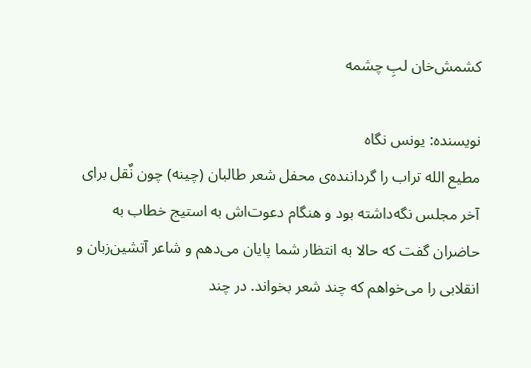کشمش‌خان لبِ چشمه

نویسنده: یونس نگاه
مطیع الله تراب را گرداننده‌ی محفل شعر طالبان (چینه) چون نٌقل برای آخر مجلس نگه‌داشته بود و هنگام دعوت‌اش به استیج خطاب به حاضران گفت که حالا به انتظار شما پایان می‌دهم و شاعر آتشین‌زبان و انقلابی را می‌خواهم که چند شعر بخواند. در چند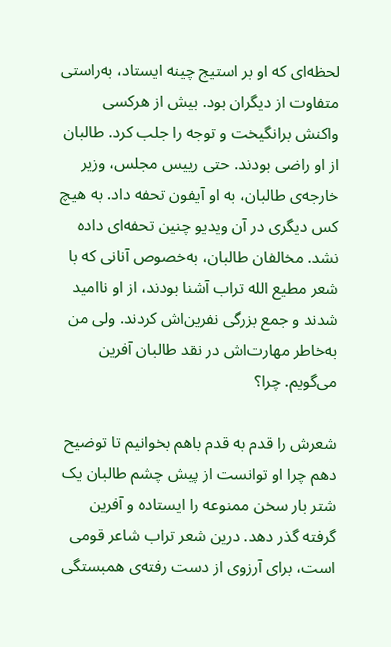لحظه‌ای که او بر استیج چینه ایستاد، به‌راستی متفاوت از دیگران بود. بیش از هرکسی واکنش برانگیخت و توجه را جلب کرد. طالبان از او راضی بودند. حتی رییس مجلس، وزیر خارجه‌ی طالبان، به او آیفون تحفه داد. به هیچ کس دیگری در آن ویدیو چنین تحفه‌ای داده نشد. مخالفان طالبان، به‌خصوص آنانی که با شعر مطیع الله تراب آشنا بودند، از او ناامید شدند و جمع بزرگی نفرین‌اش کردند. ولی من به‌خاطر مهارت‌اش در نقد طالبان آفرین می‌گویم. چرا؟

شعرش را قدم به قدم باهم بخوانیم تا توضیح دهم چرا او توانست از پیش چشم طالبان یک شتر بار سخن ممنوعه را ایستاده و آفرین گرفته گذر دهد. درین شعر تراب شاعر قومی است، برای آرزوی از دست رفته‌ی همبستگی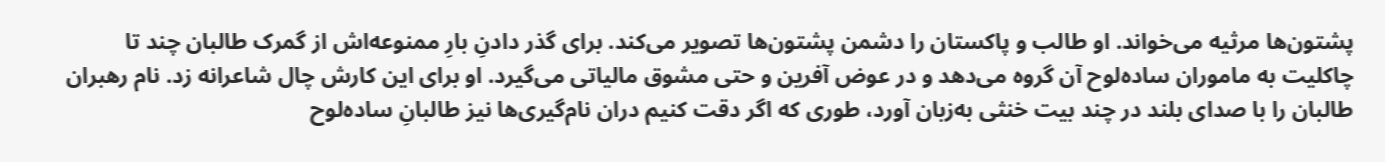پشتون‌ها مرثیه می‌خواند. او طالب و پاکستان را دشمن پشتون‌ها تصویر می‌کند. برای گذر دادنِ بارِ ممنوعه‌اش از گمرک طالبان چند تا چاکلیت به ماموران ساده‌لوح آن گروه می‌دهد و در عوض آفرین و حتی مشوق مالیاتی می‌گیرد. او برای این کارش چال شاعرانه زد. نام رهبران طالبان را با صدای بلند در چند بیت خنثی به‌زبان آورد، طوری که اگر دقت کنیم دران نام‌گیری‌ها نیز طالبانِ ساده‌لوح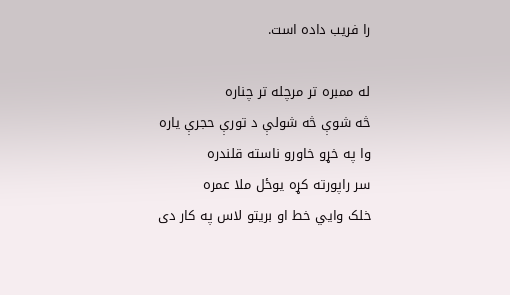را فریب داده است.

له ممبره تر مرچله تر چناره
څه شوې څه شولې د تورې حجرې یاره
وا په خړو خاورو ناسته قلندره
سر راپورته کړه یوځل ملا عمره
خلک وایي خط او بریتو لاس په کار دی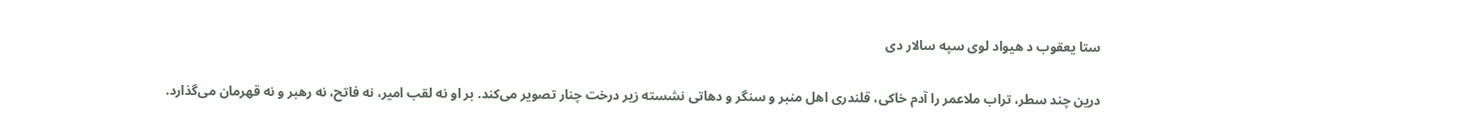ستا یعقوب د هیواد لوی سپه سالار دی

درین چند سطر، تراب ملاعمر را آدم خاکی، قلندری اهل منبر و سنگر و دهاتی نشسته زیر درخت چنار تصویر می‌کند. بر او نه لقب امیر، نه فاتح، نه رهبر و نه قهرمان می‌گذارد.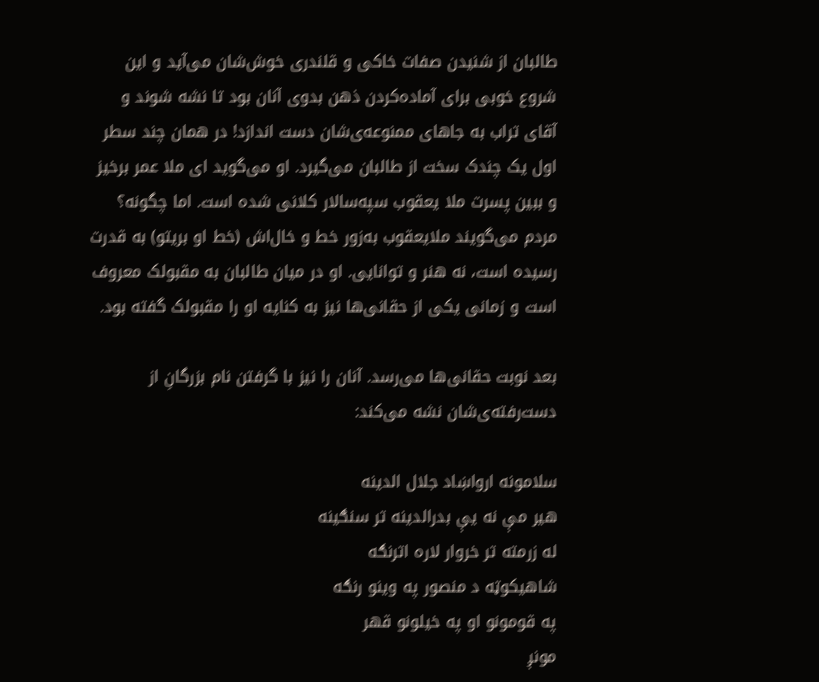طالبان از شنیدن صفات خاکی و قلندری خوش‌شان می‌آید و این شروع خوبی برای آماده‌کردن ذهن بدوی آنان بود تا نشه شوند و آقای تراب به جاهای ممنوعه‌ی‌شان دست اندازد! در همان چند سطر اول یک چندک سخت از طالبان می‌گیرد. او می‌گوید ای ملا عمر برخیز و ببین پسرت ملا یعقوب سپه‌سالار کلانی شده است. اما چگونه؟ مردم می‌گویند ملایعقوب به‌زور خط و خال‌اش (خط او بریتو) به قدرت رسیده است، نه هنر و توانایی. او در میان طالبان به مقبولک معروف است و زمانی یکی از حقانی‌ها نیز به کنایه او را مقبولک گفته بود.

بعد نوبت حقانی‌ها می‌رسد. آنان را نیز با گرفتن نام بزرگانِ از دست‌رفته‌ی‌شان نشه می‌کند:

سلامونه ارواښاد جلال الدینه
هیر مې نه یې بدرالدینه تر سنګینه
له زرمته تر خروار لاره اترنګه
شاهیکوټه د منصور په وینو رنګه
په قومونو او په خیلونو قهر
مونږ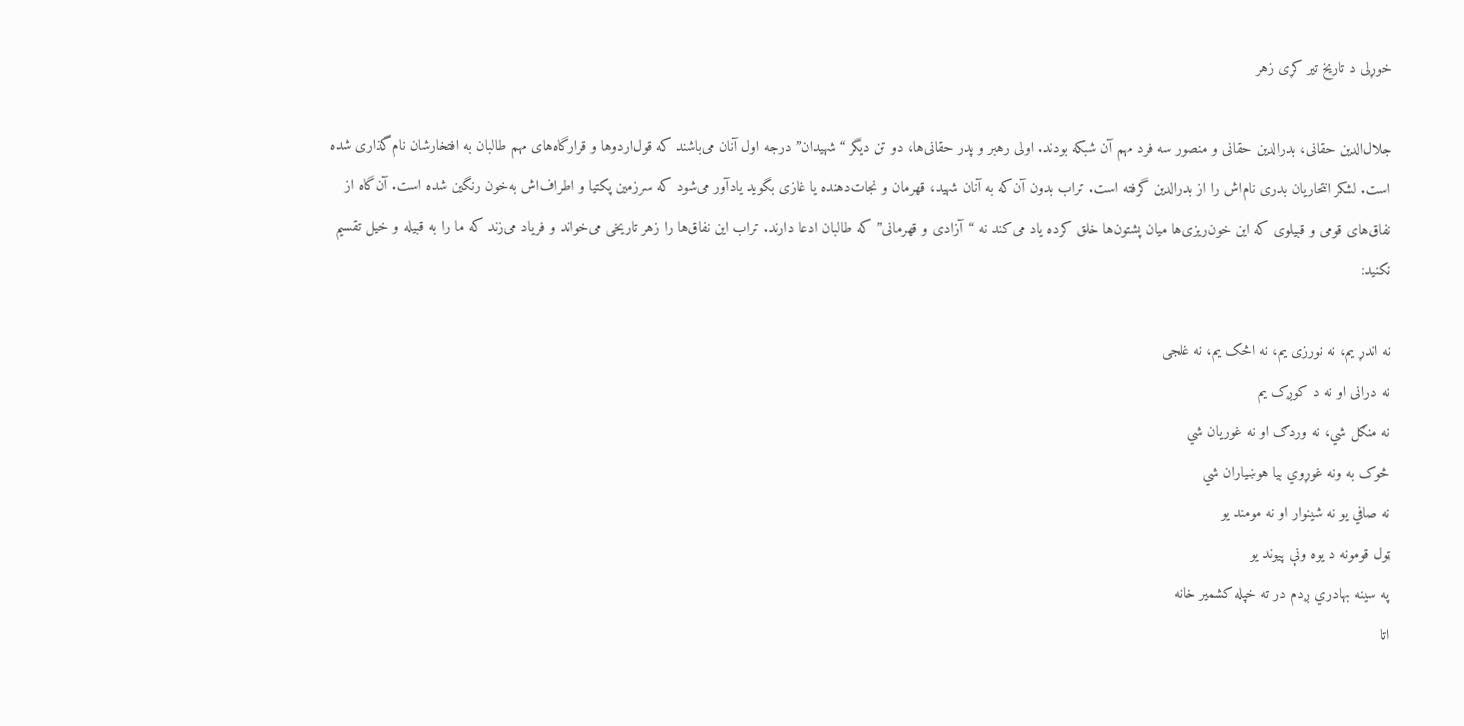خوړلی د تاریخ تیر کړی زهر

جلال‌الدین حقانی، بدرالدین حقانی و منصور سه فرد مهم آن شبکه بودند. اولی رهبر و پدر حقانی‌ها، دو تن دیگر “شهیدان” درجه اول آنان می‌باشند که قول‌اردوها و قرارگاه‌های مهم طالبان به افتخارشان نام‌گذاری شده است. لشکر انتحاریان بدری نام‌اش را از بدرالدین گرفته‌ است. تراب بدون آن‌که به آنان شهید، قهرمان و نجات‌دهنده یا غازی بگوید یادآور می‌شود که سرزمین پکتیا و اطراف‌اش به‌خون رنگین شده است. آن‌گاه از نفاق‌های قومی و قبیلوی که این خون‌ریزی‌ها میان پشتون‌ها خلق کرده یاد می‌کند نه “آزادی و قهرمانی” که طالبان ادعا دارند. تراب این نفاق‌ها را زهر تاریخی می‌خواند و فریاد می‌زند که ما را به قبیله و خیل تقسیم نکنید:

نه اندړ یم، نه نورزی یم، نه اڅک یم، نه غلجی
نه درانی او نه د کوږک یم
نه منګل شي، نه وردګ او نه غوریان شي
څوک به ونه غوړوي بیا هوښیاران شي
نه صافي یو نه شینوار او نه مومند یو
ټول قومونه د یوه ونې پیوند یو
په سینه بهادري ږدم در ته خپله کشمیر خانه
اتا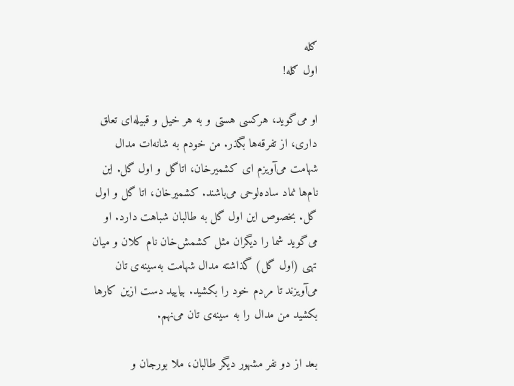ګله
اول ګله!

او می‌گوید، هرکسی هستی و به هر خیل و قبیله‌ای تعلق داری، از تفرقه‌ها بگذر. من خودم به شانه‌ات مدال شهامت می‌آویزم ای کشمیرخان، اتاگل و اول گل. این نام‌ها نماد ساده‌لوحی می‌باشند. کشمیرخان، اتا گل و اول گل. بخصوص این اول گل به طالبان شباهت دارد. او می‌گوید شما را دیگران مثل کشمش‌خان نام کلان و میان تهی (اول گل) گذاشته مدال شهامت به‌سینه‌ی تان می‌آویزند تا مردم خود را بکشید. بیایید دست ازین کارها بکشید من مدال را به سینه‌ی تان می‌نهم.

بعد از دو نفر مشهور دیگر طالبان، ملا بورجان و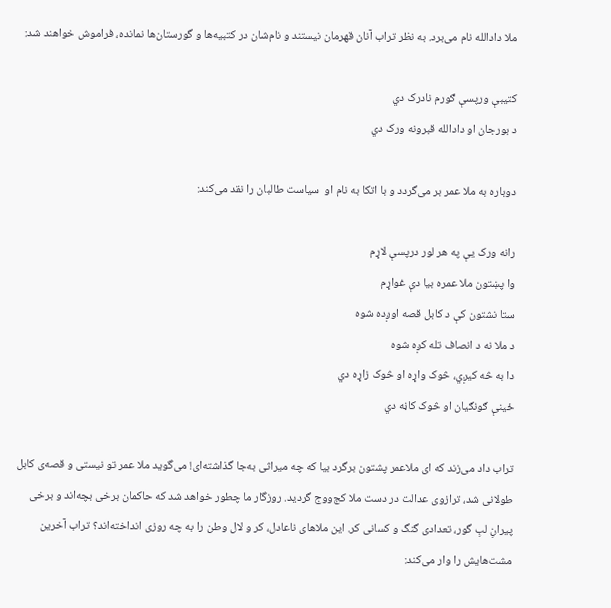ملا دادالله نام می‌برد. به نظر تراب آنان قهرمان نیستند و نام‌شان در کتبیه‌ها و گورستان‌ها نمانده، فراموش خواهند شد:

کتیبې ورپسې ګورم نادرک دي
د بورجان او دادالله قبرونه ورک دي

دوباره به ملا عمر بر می‌گردد و با اتکا به نام او  سیاست طالبان را نقد می‌کند:

رانه ورک یې په هر لور درپسې لاړم
وا پښتون ملا عمره بیا دې غواړم
ستا نشتون کې د کابل قصه اوږده شوه
د ملا نه د انصاف تله کږه شوه
دا به څه کیږي، څوک واړه او څوک زاړه دي
ځینې ګونګیان او څوک کاڼه دي

تراب داد می‌زند که ای ملاعمر پشتون برگرد بیا که چه میراثی به‌جا گذاشته‌ای! می‌گوید ملا عمر تو نیستی و قصه‌ی کابل طولانی شد، ترازوی عدالت در دست ملا کج‌ووج گردید. روزگار ما چطور خواهد شد که حاکمان برخی بچه‌اند و برخی پیرانِ لبِ گور، تعدادی گنگ و کسانی کر. این ملاهای ناعادل، کر و لال وطن را به چه روزی انداخته‌اند؟ تراب آخرین مشت‌هایش را وار می‌کند: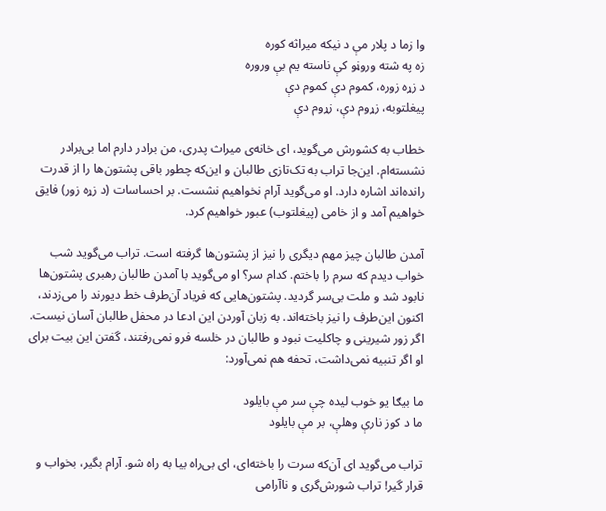وا زما د پلار مې د نیکه میراثه کوره
زه په شته وروڼو کې ناسته یم بې وروره
د زړه زوره، کموم دې کموم دې
پیغلتوبه، زړوم دې، زړوم دې

خطاب به کشورش می‌گوید، ای خانه‌ی میراث پدری، من برادر دارم اما بی‌برادر نشسته‌ام. این‌جا تراب به تک‌تازی طالبان و این‌که چطور باقی پشتون‌ها را از قدرت رانده‌اند اشاره دارد. او می‌گوید آرام نخواهیم نشست. بر احساسات (د زړه زور) فایق خواهیم آمد و از خامی (پیغلتوب) عبور خواهیم کرد.

آمدن طالبان چیز مهم دیگری را نیز از پشتون‌ها گرفته است. تراب می‌گوید شب خواب دیدم که سرم را باختم. کدام سر؟ او می‌گوید با آمدن طالبان رهبری پشتون‌ها نابود شد و ملت بی‌سر گردید. پشتون‌هایی که فریاد آن‌طرف خط دیورند را می‌زدند، اکنون این‌طرف را نیز باخته‌اند. به زبان آوردن این ادعا در محفل طالبان آسان نیست. اگر زور شیرینی و چاکلیت نبود و طالبان در خلسه فرو نمی‌رفتند، گفتن این بیت برای او اگر تنبیه نمی‌داشت، تحفه هم نمی‌آورد:

ما بیګا یو خوب لیده چې سر مې بایلود
ما د کوز نارې وهلې، بر مې بایلود

تراب می‌گوید ای آن‌که سرت را باخته‌ای، ای بی‌راه بیا به راه شو. آرام بگیر، بخواب و قرار گیر! تراب شورش‌گری و ناآرامی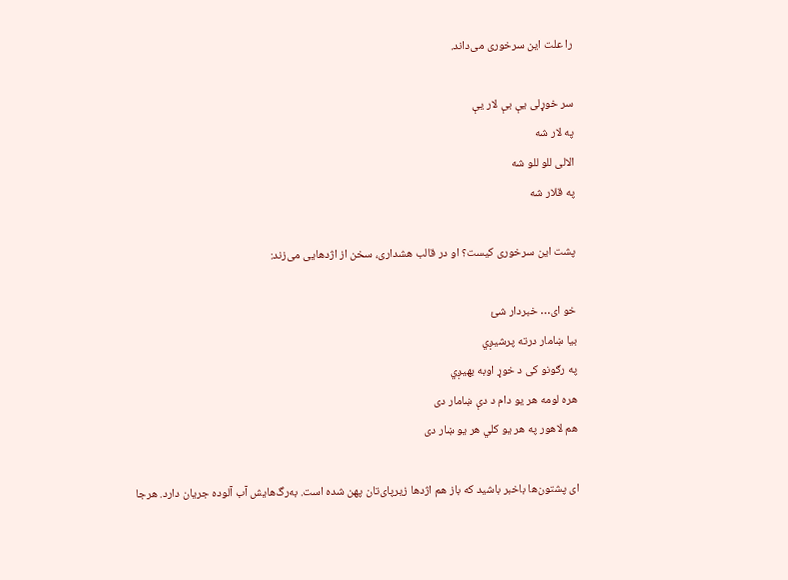را علت این سرخوری می‌داند.

سر خوړلی یې بې لار یې
په لار شه
الالی للو للو شه
په قلار شه

پشت این سرخوری کیست؟ او در قالب هشداری، سخن از اژدهایی می‌زند:

خو ای… خبردار شئ
بیا ښامار درته پرشیږي
په رګونو کی د خوړ اوبه بهیږي
هره لومه هر یو دام د دې ښامار دی
هم لاهور په هر یو کلي هر یو ښار دی

ای پشتون‌ها باخبر باشید که باز هم اژدها زیرپای‌تان پهن شده است. به‌رگ‌هایش آب آلوده جریان دارد. هرجا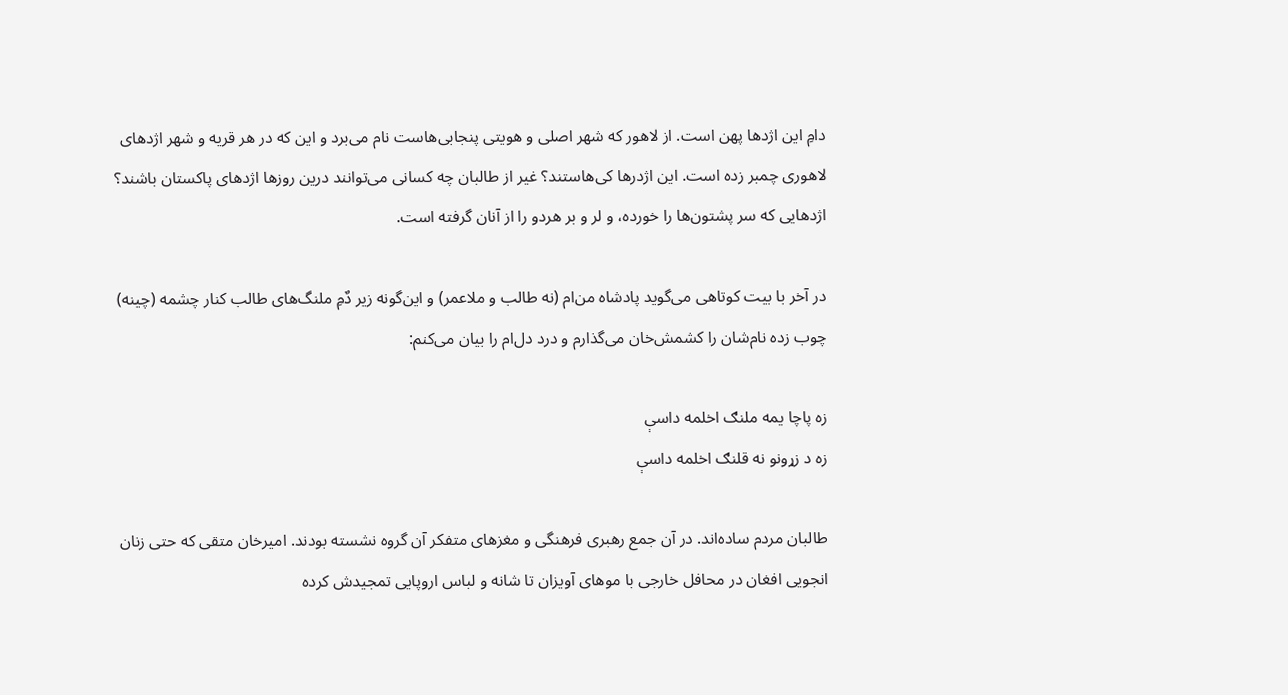دامِ این اژدها پهن است. از لاهور که شهر اصلی و هویتی پنجابی‌هاست نام می‌برد و این که در هر قریه و شهر اژدهای لاهوری چمبر زده است. این اژدرها کی‌هاستند؟ غیر از طالبان چه کسانی می‌توانند درین روزها اژدهای پاکستان باشند؟ اژدهایی که سر پشتون‌ها را خورده، و لر و بر هردو را از آنان گرفته است.

در آخر با بیت کوتاهی می‌گوید پادشاه من‌ام (نه طالب و ملاعمر) و این‌گونه زیر دٌمِ ملنگ‌های طالب کنار چشمه (چینه) چوب زده نام‌شان را کشمش‌خان می‌گذارم و درد دل‌ام را بیان می‌کنم:

زه پاچا یمه ملنګ اخلمه داسې
زه د زړونو نه قلنګ اخلمه داسې

طالبان مردم ساده‌اند. در آن جمع رهبری فرهنگی و مغزهای متفکر آن گروه نشسته بودند. امیرخان متقی که حتی زنان انجویی افغان در محافل خارجی با موهای آویزان تا شانه و لباس اروپایی تمجیدش کرده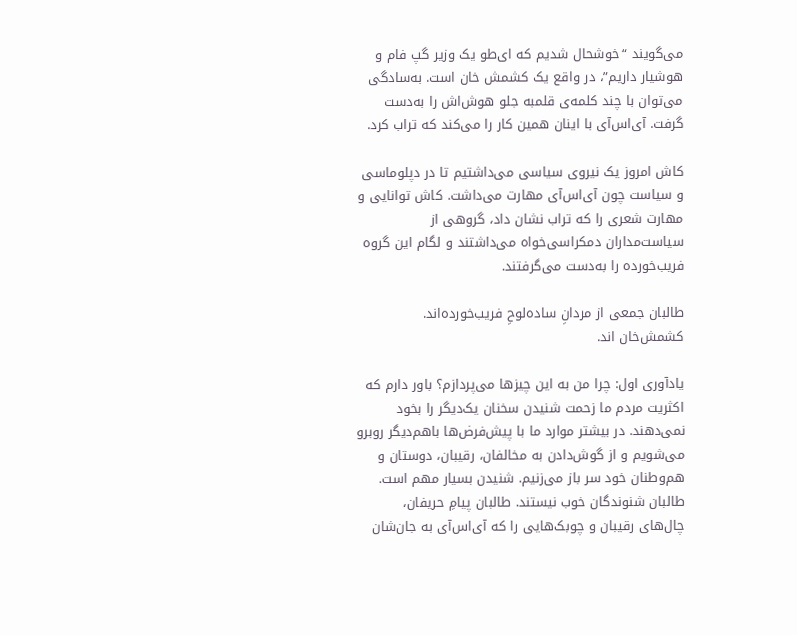می‌گویند “خوشحال شدیم که ای‌طو یک وزیر گپ فام و هوشیار داریم”، در واقع یک کشمش خان است. به‌سادگی می‌توان با چند کلمه‌ی قلمبه جلو هوش‌اش را به‌دست گرفت. آی‌اس‌آی با اینان همین کار را می‌کند که تراب کرد.

کاش امروز یک نیروی سیاسی می‌داشتیم تا در دپلوماسی و سیاست چون آی‌اس‌آی مهارت می‌داشت. کاش توانایی و مهارت شعری را که تراب نشان داد، گروهی از سیاست‌مداران دمکراسی‌خواه می‌داشتند و لگام این گروه فریب‌خورده را به‌دست می‌گرفتند.

طالبان جمعی از مردانِ ساده‌لوحِ فریب‌خورده‌اند. کشمش‌خان اند.

یادآوری اول: چرا من به این چیزها می‌پردازم؟ باور دارم که اکثریت مردم ما زحمت شنیدن سخنان یک‌دیگر را بخود نمی‌دهند. در بیشتر موارد ما با پیش‌فرض‌ها باهم‌دیگر روبرو می‌شویم و از گوش‌دادن به مخالفان، رقیبان، دوستان و هم‌وطنان خود سر باز می‌زنیم. شنیدن بسیار مهم است. طالبان شنوندگان خوب نیستند. طالبان پیامِ حریفان، چال‌های رقیبان و چوبک‌هایی را که آی‌اس‌آی به جان‌شان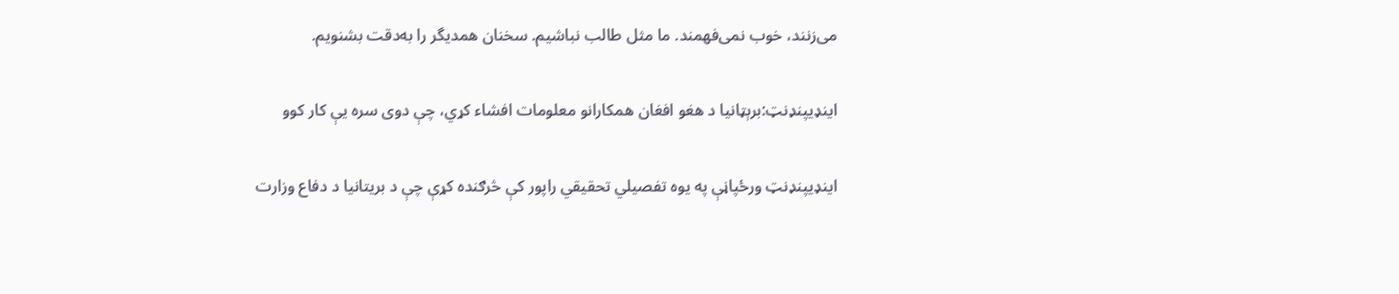می‌زنند، خوب نمی‌فهمند. ما مثل طالب نباشیم. سخنان همدیگر را به‌دقت بشنویم.

اینډیپنډنټ:برېټانیا د هغو افغان همکارانو معلومات افشاء کړي، چې دوی سره یې کار کوو

اینډیپنډنټ ورځپاڼې په یوه تفصیلي تحقیقي راپور کې څرګنده کړې چې د بریتانیا د دفاع وزارت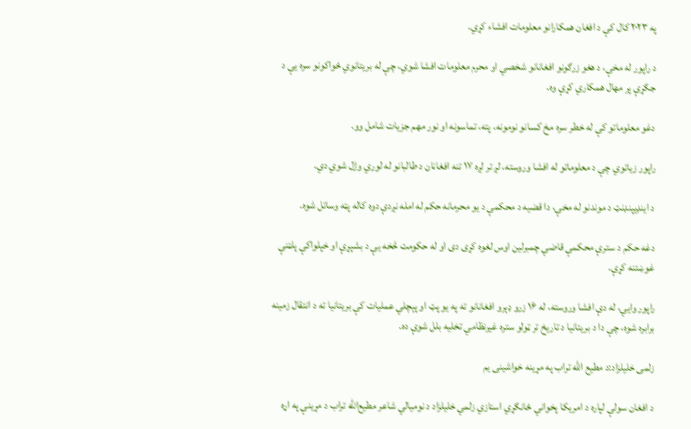په ۲۰۲۳ کال کې د افغان همکارانو معلومات افشاء کړي.

د راپور له مخې، د هغو زرګونو افغانانو شخصي او محرم معلومات افشا شوي، چې له بریتانوي ځواکونو سره یې د جګړې پر مهال همکاري کړې وه.

دغو معلوماتو کې له خطر سره مخ کسانو نومونه، پته، تماسونه او نور مهم جزیات شامل وو.

راپور زیاتوي چې د معلوماتو له افشا وروسته، لږ تر لږه ۱۷ تنه افغانان د طالبانو له لوري وژل شوي دي.

د اینډیپنډنټ د موندنو له مخې، دا قضیه د محکمې د یو محرمانه حکم له امله نږدې دوه کاله پټه وساتل شوه.

دغه حکم د سترې محکمې قاضي چمبرلین اوس لغوه کړی دی او له حکومت څخه یې د بشپړې او خپلواکې پلټنې غوښتنه کړې.

راپور وايي، له دې افشا وروسته، له ۱۶ زرو ډېرو افغانانو ته په یو پټ او پېچلي عملیات کې بریتانیا ته د انتقال زمینه برابره شوه، چې دا د بریتانیا د تاریخ تر ټولو ستره غیرنظامي تخلیه بلل شوې ده.

زلمی خلیلزاد:د مطیع الله تراب په مړینه خواشینی یم

د افغان سولې لپاره د امریکا پخواني ځانګړي استازي زلمي خلیلزاد د نومیالي شاعر مطیع‌الله تراب د مړینې په اړه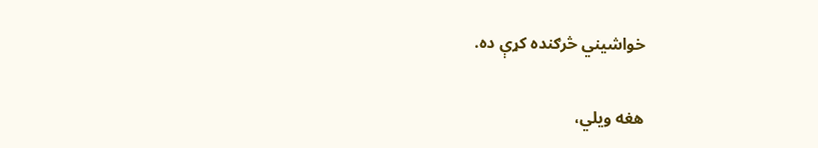خواشیني څرګنده کړې ده.

هغه ویلي،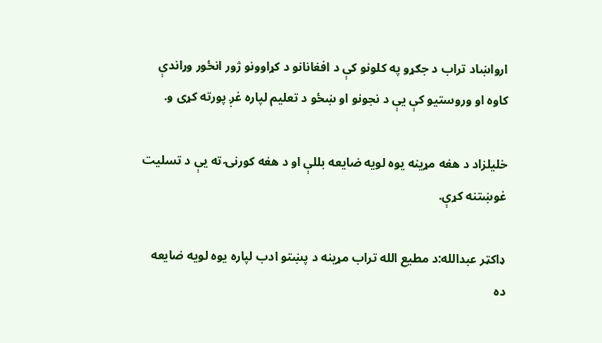ارواښاد تراب د جګړو په کلونو کې د افغانانو د کړاوونو ژور انځور وړاندې کاوه او وروستیو کې یې د نجونو او ښځو د تعلیم لپاره غږ پورته کړی و.

خلیلزاد د هغه مړینه یوه لویه ضایعه بللې او د هغه کورنۍ ته یې د تسلیت غوښتنه کړې.

ډاکټر عبدالله:د مطیع الله تراب مړینه د پښتو ادب لپاره یوه لویه ضایعه ده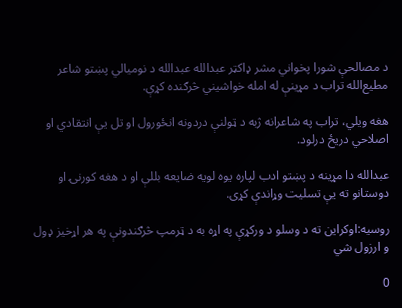د مصالحې شورا پخواني مشر ډاکټر عبدالله عبدالله د نومیالي پښتو شاعر مطیع‌الله تراب د مړینې له امله خواشیني څرګنده کړې.

هغه ویلي، تراب په شاعرانه ژبه د ټولنې دردونه انځورول او تل یې انتقادي او اصلاحي دریځ درلود.

عبدالله دا مړینه د پښتو ادب لپاره یوه لویه ضایعه بللې او د هغه کورنۍ او دوستانو ته یې تسلیت وړاندې کړی.

روسیه:اوکراین ته د وسلو د ورکړې په اړه به د ټرمپ څرګندونې په هر اړخیز ډول و ارزول شي

0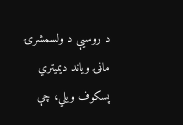د روسیې د ولسمشرۍ ماڼۍ ویاند دیمیتري پسکوف ویلي، چې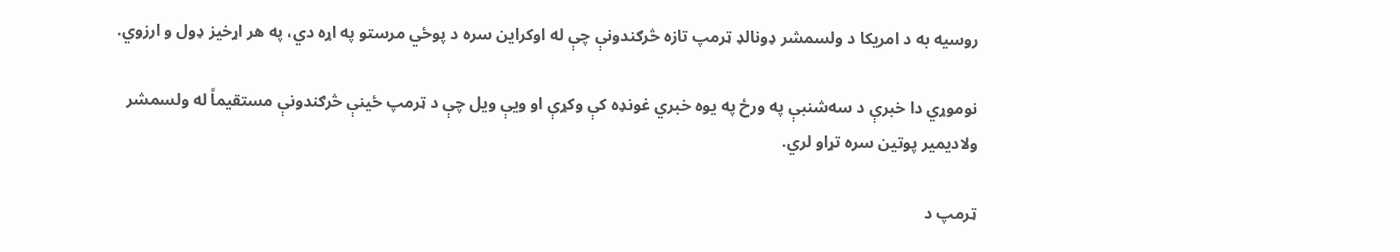روسیه به د امریکا د ولسمشر ډونالډ ټرمپ تازه څرګندونې چې له اوکراین سره د پوځي مرستو په اړه دي، په هر اړخیز ډول و ارزوي.

نوموړي دا خبرې د سه‌شنبې په ورځ په یوه خبري غونډه کې وکړې او ویې ویل چې د ټرمپ ځینې څرګندونې مستقیماً له ولسمشر ولادیمیر پوتین سره تړاو لري.

ټرمپ د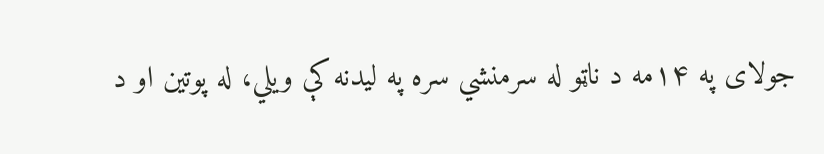جولای په ۱۴مه د ناټو له سرمنشي سره په لیدنه کې ویلي، له پوتین او د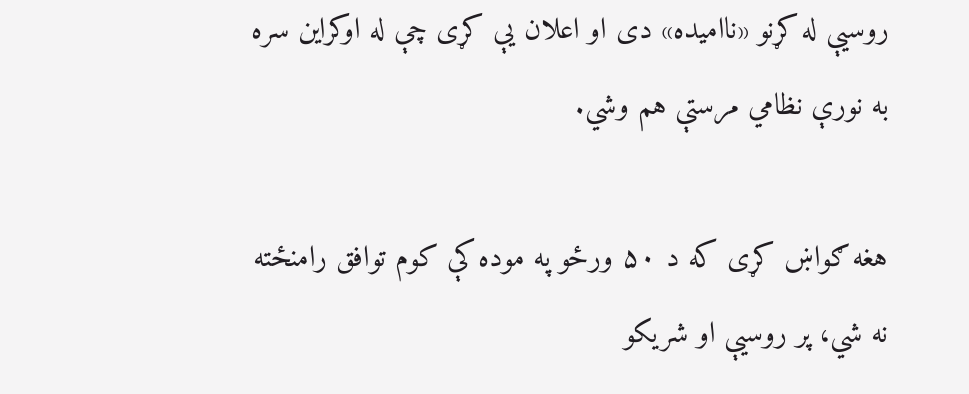روسیې له کړنو «ناامیده» دی او اعلان یې کړی چې له اوکراین سره به نورې نظامي مرستې هم وشي.

هغه ګواښ کړی که د ۵۰ ورځو په موده کې کوم توافق رامنځته نه شي، پر روسیې او شریکو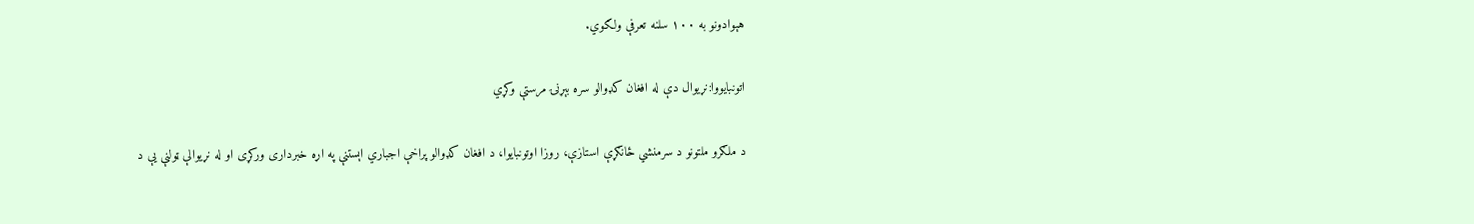هېوادونو به ۱۰۰ سلنه تعرفې ولګوي.

اتونبایووا:نړیوال دې له افغان کډوالو سره بېړنۍ مرستې وکړي

د ملګرو ملتونو د سرمنشي ځانګړې استازې، روزا اوتونبایوا، د افغان کډوالو پراخې اجباري اېستنې په اړه خبرداری ورکړی او له نړیوالې ټولنې یې د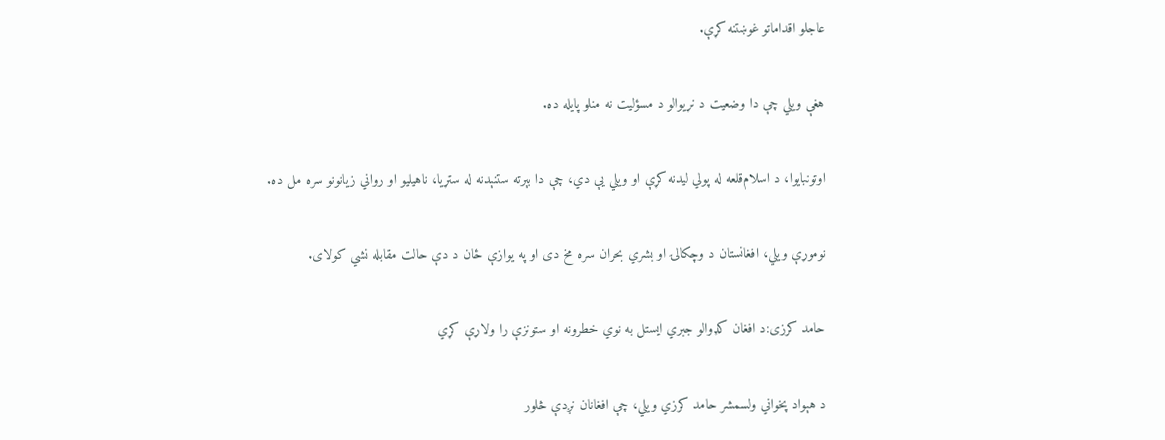عاجلو اقداماتو غوښتنه کړې.

هغې ویلي چې دا وضعیت د نړیوالو د مسؤلیت نه منلو پایله ده.

اوتونبایوا، د اسلام‌قلعه له پولي لیدنه کړې او ویلي یې دي، چې دا بېرته ستنېدنه له ستړیا، ناهیلیو او رواني زیانونو سره مل ده.

نوموړې ویلي، افغانستان د وچکالۍ او بشري بحران سره مخ دی او په یوازې ځان د دې حالت مقابله نشي کولای.

حامد کرزی:د افغان کډوالو جبري ایستل به نوي خطرونه او ستونزې را ولاړې کړي

د هېواد پخواني ولسمشر حامد کرزي ویلي، چې افغانان نږدې څلور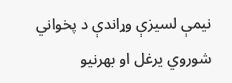نیمې لسیزې وړاندې د پخواني شوروي یرغل او بهرنیو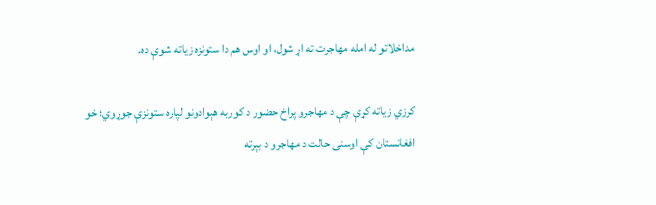مداخلاتو له امله مهاجرت ته اړ شول، او اوس هم دا ستونزه زیاته شوې ده.

کرزي زیاته کړې چې د مهاجرو پراخ حضور د کوربه هېوادونو لپاره ستونزې جوړوي؛ خو افغانستان کې اوسنی حالت د مهاجرو د بېرته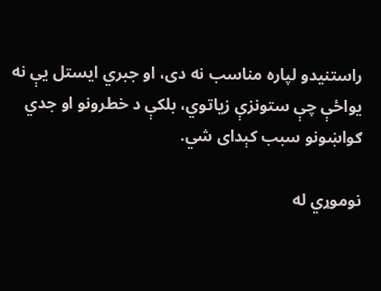راستنیدو لپاره مناسب نه دی، او جبري ایستل یې نه‌ یواځې چې ستونزې زیاتوي، بلکې د خطرونو او جدي ګواښونو سبب کېدای شي.

نوموړي له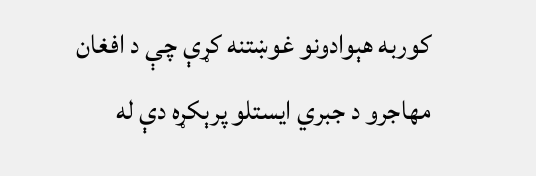کوربه هېوادونو غوښتنه کړې چې د افغان مهاجرو د جبري ایستلو پرېکړه دې له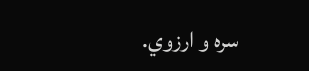سره و ارزوي.